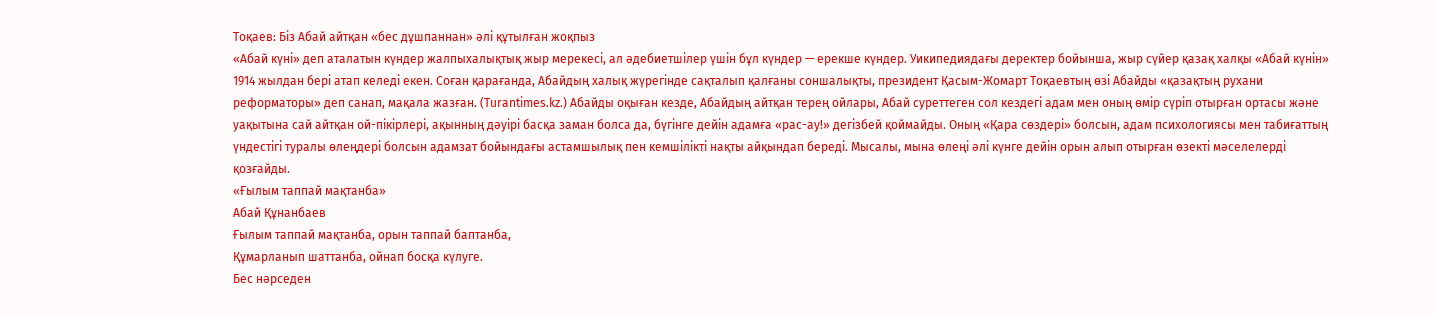Тоқаев: Біз Абай айтқан «бес дұшпаннан» әлі құтылған жоқпыз
«Абай күні» деп аталатын күндер жалпыхалықтық жыр мерекесі, ал әдебиетшілер үшін бұл күндер — ерекше күндер. Уикипедиядағы деректер бойынша, жыр сүйер қазақ халқы «Абай күнін» 1914 жылдан бері атап келеді екен. Соған қарағанда, Абайдың халық жүрегінде сақталып қалғаны соншалықты, президент Қасым-Жомарт Тоқаевтың өзі Абайды «қазақтың рухани реформаторы» деп санап, мақала жазған. (Turantimes.kz.) Абайды оқыған кезде, Абайдың айтқан терең ойлары, Абай суреттеген сол кездегі адам мен оның өмір сүріп отырған ортасы және уақытына сай айтқан ой-пікірлері, ақынның дәуірі басқа заман болса да, бүгінге дейін адамға «рас-ау!» дегізбей қоймайды. Оның «Қара сөздері» болсын, адам психологиясы мен табиғаттың үндестігі туралы өлеңдері болсын адамзат бойындағы астамшылық пен кемшілікті нақты айқындап береді. Мысалы, мына өлеңі әлі күнге дейін орын алып отырған өзекті мәселелерді қозғайды.
«Ғылым таппай мақтанба»
Абай Құнанбаев
Ғылым таппай мақтанба, орын таппай баптанба,
Құмарланып шаттанба, ойнап босқа күлуге.
Бес нәрседен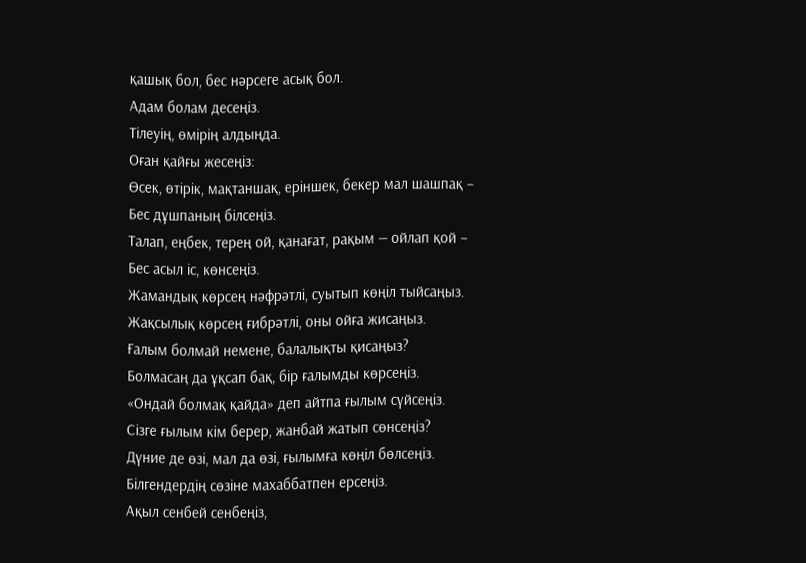қашық бол, бес нәрсеге асық бол.
Адам болам десеңіз.
Тілеуің, өмірің алдыңда.
Оған қайғы жесеңіз:
Өсек, өтірік, мақтаншақ, еріншек, бекер мал шашпақ –
Бес дұшпаның білсеңіз.
Талап, еңбек, терең ой, қанағат, рақым — ойлап қой –
Бес асыл іс, көнсеңіз.
Жамандық көрсең нәфрәтлі, суытып көңіл тыйсаңыз.
Жақсылық көрсең ғибрәтлі, оны ойға жисаңыз.
Ғалым болмай немене, балалықты қисаңыз?
Болмасаң да ұқсап бақ, бір ғалымды көрсеңіз.
«Ондай болмақ қайда» деп айтпа ғылым сүйсеңіз.
Сізге ғылым кім берер, жанбай жатып сөнсеңіз?
Дүние де өзі, мал да өзі, ғылымға көңіл бөлсеңіз.
Білгендердің сөзіне махаббатпен ерсеңіз.
Ақыл сенбей сенбеңіз,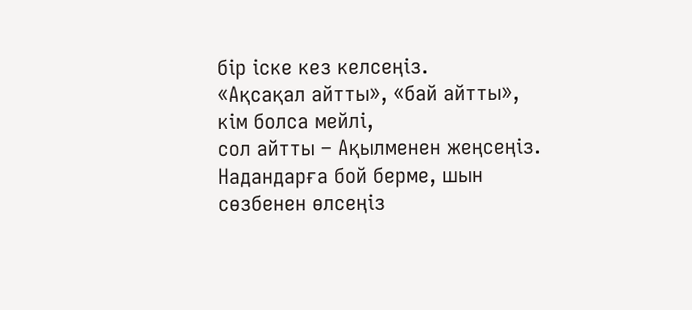бір іске кез келсеңіз.
«Ақсақал айтты», «бай айтты», кім болса мейлі,
сол айтты – Ақылменен жеңсеңіз.
Надандарға бой берме, шын сөзбенен өлсеңіз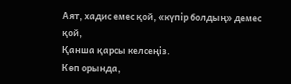Аят, хадис емес қой, «күпір болдың» демес қой,
Қанша қарсы келсеңіз.
Көп орында,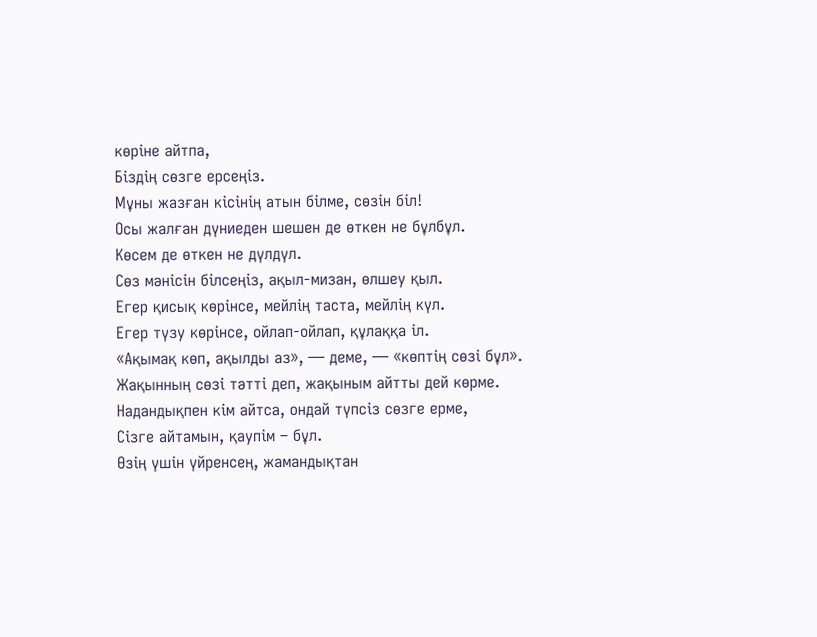көріне айтпа,
Біздің сөзге ерсеңіз.
Мұны жазған кісінің атын білме, сөзін біл!
Осы жалған дүниеден шешен де өткен не бұлбұл.
Көсем де өткен не дүлдүл.
Сөз мәнісін білсеңіз, ақыл-мизан, өлшеу қыл.
Егер қисық көрінсе, мейлің таста, мейлің күл.
Егер түзу көрінсе, ойлап-ойлап, құлаққа іл.
«Ақымақ көп, ақылды аз», — деме, — «көптің сөзі бұл».
Жақынның сөзі тәтті деп, жақыным айтты дей көрме.
Надандықпен кім айтса, ондай түпсіз сөзге ерме,
Сізге айтамын, қаупім – бұл.
Өзің үшін үйренсең, жамандықтан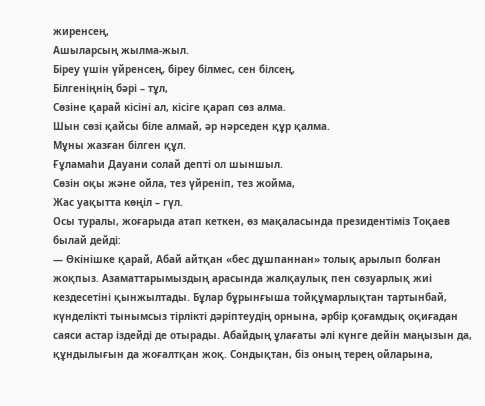жиренсең,
Ашыларсың жылма-жыл.
Біреу үшін үйренсең, біреу білмес, сен білсең,
Білгеніңнің бәрі – тұл,
Сөзіне қарай кісіні ал, кісіге қарап сөз алма.
Шын сөзі қайсы біле алмай, әр нәрседен құр қалма.
Мұны жазған білген құл.
Ғұламаһи Дауани солай депті ол шыншыл.
Сөзін оқы және ойла, тез үйреніп, тез жойма,
Жас уақытта көңіл – гүл.
Осы туралы, жоғарыда атап кеткен, өз мақаласында президентіміз Тоқаев былай дейді:
— Өкінішке қарай, Абай айтқан «бес дұшпаннан» толық арылып болған жоқпыз. Азаматтарымыздың арасында жалқаулық пен сөзуарлық жиі кездесетіні қынжылтады. Бұлар бұрынғыша тойқұмарлықтан тартынбай, күнделікті тынымсыз тірлікті дәріптеудің орнына, әрбір қоғамдық оқиғадан саяси астар іздейді де отырады. Абайдың ұлағаты әлі күнге дейін маңызын да, құндылығын да жоғалтқан жоқ. Сондықтан, біз оның терең ойларына,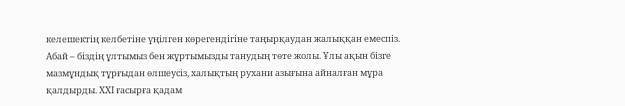келешектің келбетіне үңілген көрегендігіне таңырқаудан жалыққан емеспіз. Абай – біздің ұлтымыз бен жұртымызды танудың төте жолы. Ұлы ақын бізге мазмұндық тұрғыдан өлшеусіз, халықтың рухани азығына айналған мұра қалдырды. ХХІ ғасырға қадам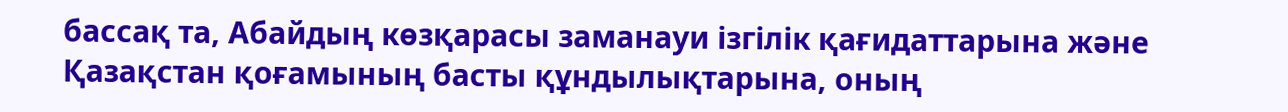бассақ та, Абайдың көзқарасы заманауи ізгілік қағидаттарына және Қазақстан қоғамының басты құндылықтарына, оның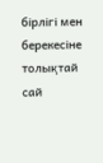бірлігі мен берекесіне толықтай сай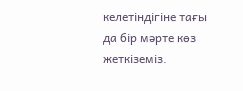келетіндігіне тағы да бір мәрте көз жеткіземіз.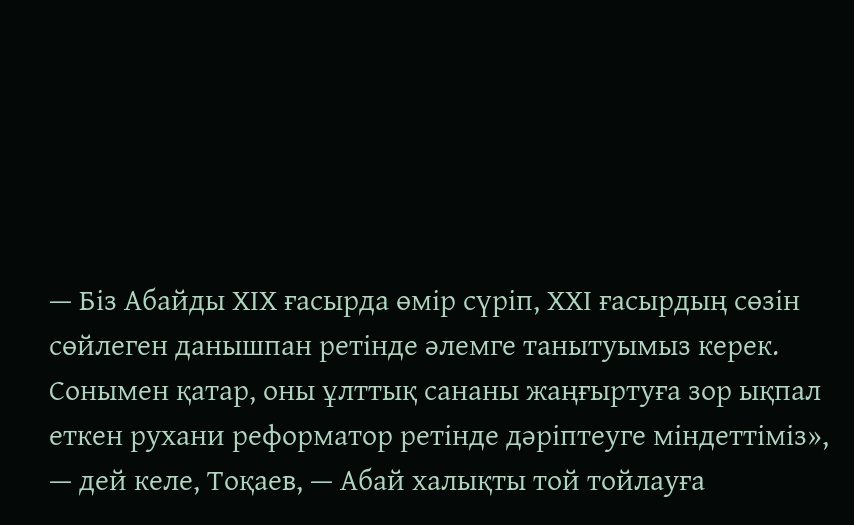— Біз Абайды ХІХ ғасырда өмір сүріп, ХХІ ғасырдың сөзін сөйлеген данышпан ретінде әлемге танытуымыз керек. Сонымен қатар, оны ұлттық сананы жаңғыртуға зор ықпал еткен рухани реформатор ретінде дәріптеуге міндеттіміз», — дей келе, Тоқаев, — Абай халықты той тойлауға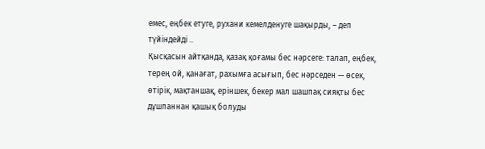емес, еңбек етуге, рухани кемелденуге шақырды, – деп түйіндейді ..
Қысқасын айтқанда, қазақ қоғамы бес нәрсеге: талап, еңбек, терең ой, қанағат, рахымға асығып, бес нәрседен — өсек, өтірік, мақтаншақ, еріншек, бекер мал шашпақ сияқты бес дұшпаннан қашық болуды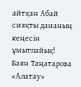айтқан Абай сияқты дананың кеңесін ұмытпайық!
Баян Таңатарова
«Алатау»